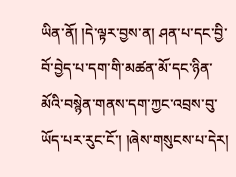ཡིན་ནོ། །དེ་ལྟར་བྱས་ན། ཤན་པ་དང་བྱི་བོ་བྱེད་པ་དག་གི་མཚན་མོ་དང་ཉིན་མོའི་བསྙེན་གནས་དག་ཀྱང་འབྲས་བུ་ཡོད་པར་རུང་ངོ་། །ཞེས་གསུངས་པ་དེར།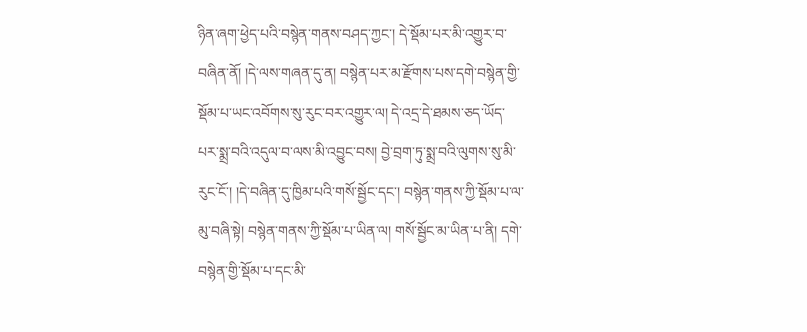ཉིན་ཞག་ཕྱེད་པའི་བསྙེན་གནས་བཤད་ཀྱང་། དེ་སྡོམ་པར་མི་འགྱུར་བ་བཞིན་ནོ། །དེ་ལས་གཞན་དུ་ན། བསྙེན་པར་མ་རྫོགས་པས་དགེ་བསྙེན་གྱི་སྡོམ་པ་ཡང་འབོགས་སུ་རུང་བར་འགྱུར་ལ། དེ་འདྲ་དེ་ཐམས་ཅད་ཡོད་པར་སྨྲ་བའི་འདུལ་བ་ལས་མི་འབྱུང་བས། བྱེ་བྲག་ཏུ་སྨྲ་བའི་ལུགས་སུ་མི་རུང་ངོ་། །དེ་བཞིན་དུ་ཁྱིམ་པའི་གསོ་སྦྱོང་དང་། བསྙེན་གནས་ཀྱི་སྡོམ་པ་ལ་མུ་བཞི་སྟེ། བསྙེན་གནས་ཀྱི་སྡོམ་པ་ཡིན་ལ། གསོ་སྦྱོང་མ་ཡིན་པ་ནི། དགེ་བསྙེན་གྱི་སྡོམ་པ་དང་མི་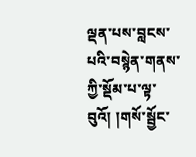ལྡན་པས་བླངས་པའི་བསྙེན་གནས་ཀྱི་སྡོམ་པ་ལྟ་བུའོ། །གསོ་སྦྱོང་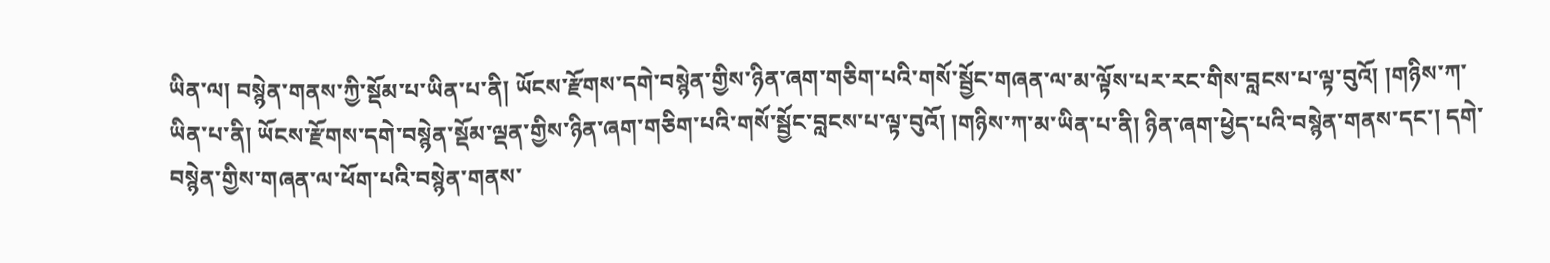ཡིན་ལ། བསྙེན་གནས་ཀྱི་སྡོམ་པ་ཡིན་པ་ནི། ཡོངས་རྫོགས་དགེ་བསྙེན་གྱིས་ཉིན་ཞག་གཅིག་པའི་གསོ་སྦྱོང་གཞན་ལ་མ་ལྟོས་པར་རང་གིས་བླངས་པ་ལྟ་བུའོ། །གཉིས་ཀ་ཡིན་པ་ནི། ཡོངས་རྫོགས་དགེ་བསྙེན་སྡོམ་ལྡན་གྱིས་ཉིན་ཞག་གཅིག་པའི་གསོ་སྦྱོང་བླངས་པ་ལྟ་བུའོ། །གཉིས་ཀ་མ་ཡིན་པ་ནི། ཉིན་ཞག་ཕྱེད་པའི་བསྙེན་གནས་དང་། དགེ་བསྙེན་གྱིས་གཞན་ལ་ཕོག་པའི་བསྙེན་གནས་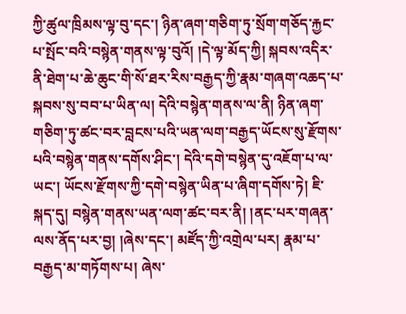ཀྱི་ཚུལ་ཁྲིམས་ལྟ་བུ་དང་། ཉིན་ཞག་གཅིག་ཏུ་སྲོག་གཅོད་རྐྱང་པ་སྤོང་བའི་བསྙེན་གནས་ལྟ་བུའོ། །དེ་ལྟ་མོད་ཀྱི། སྐབས་འདིར་ནི་ཐེག་པ་ཆེ་ཆུང་གི་སོ་ཐར་རིས་བརྒྱད་ཀྱི་རྣམ་གཞག་འཆད་པ་སྐབས་སུ་བབ་པ་ཡིན་ལ། དེའི་བསྙེན་གནས་ལ་ནི། ཉིན་ཞག་གཅིག་ཏུ་ཚང་བར་བླངས་པའི་ཡན་ལག་བརྒྱད་ཡོངས་སུ་རྫོགས་པའི་བསྙེན་གནས་དགོས་ཤིང་། དེའི་དགེ་བསྙེན་དུ་འཇོག་པ་ལ་ཡང་། ཡོངས་རྫོགས་ཀྱི་དགེ་བསྙེན་ཡིན་པ་ཞིག་དགོས་ཏེ། ཇི་སྐད་དུ། བསྙེན་གནས་ཡན་ལག་ཚང་བར་ནི། །ནང་པར་གཞན་ལས་ནོད་པར་བྱ། །ཞེས་དང་། མཛོད་ཀྱི་འགྲེལ་པར། རྣམ་པ་བརྒྱད་མ་གཏོགས་པ། ཞེས་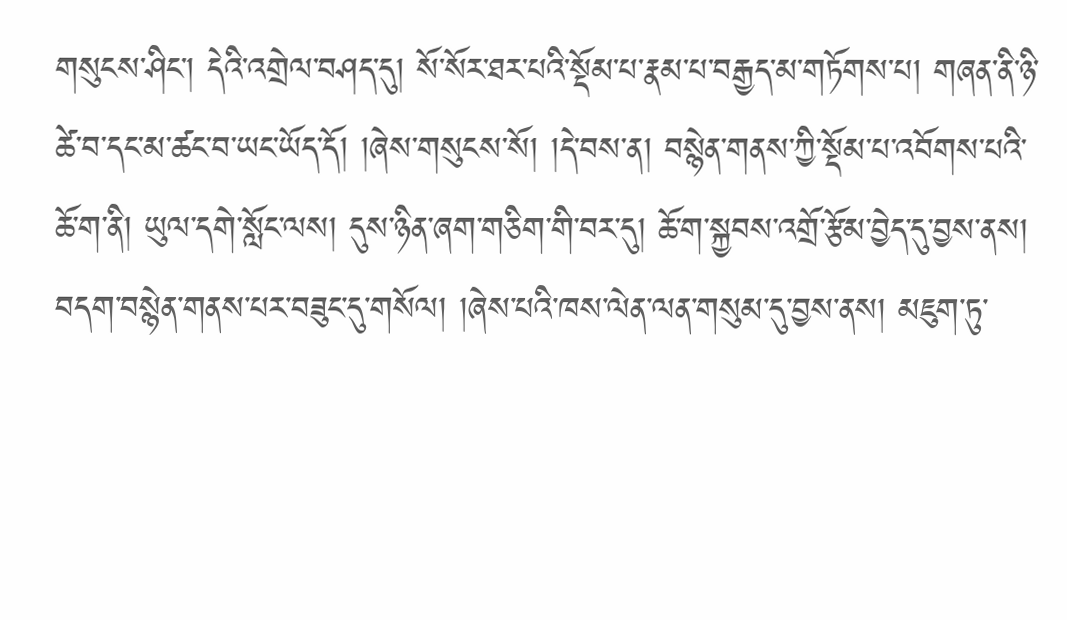གསུངས་ཤིང་། དེའི་འགྲེལ་བཤད་དུ། སོ་སོར་ཐར་པའི་སྡོམ་པ་རྣམ་པ་བརྒྱད་མ་གཏོགས་པ། གཞན་ནི་ཉི་ཚེ་བ་དང་མ་ཚང་བ་ཡང་ཡོད་དོ། །ཞེས་གསུངས་སོ། །དེ་བས་ན། བསྙེན་གནས་ཀྱི་སྡོམ་པ་འབོགས་པའི་ཆོ་ག་ནི། ཡུལ་དགེ་སློང་ལས། དུས་ཉིན་ཞག་གཅིག་གི་བར་དུ། ཆོ་ག་སྐྱབས་འགྲོ་རྩོམ་བྱེད་དུ་བྱས་ནས། བདག་བསྙེན་གནས་པར་བཟུང་དུ་གསོལ། །ཞེས་པའི་ཁས་ལེན་ལན་གསུམ་དུ་བྱས་ནས། མཇུག་ཏུ་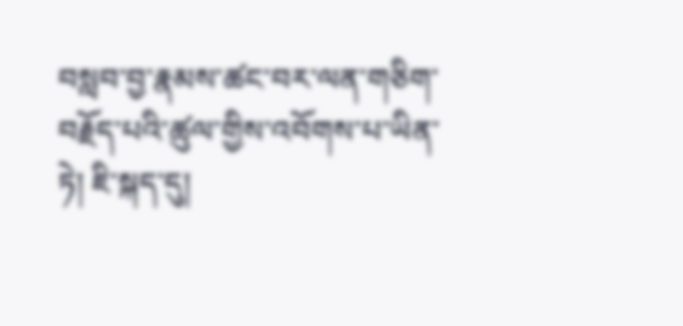བསླབ་བྱ་རྣམས་ཚང་བར་ལན་གཅིག་བརྗོད་པའི་ཚུལ་གྱིས་འབོགས་པ་ཡིན་ཏེ། ཇི་སྐད་དུ།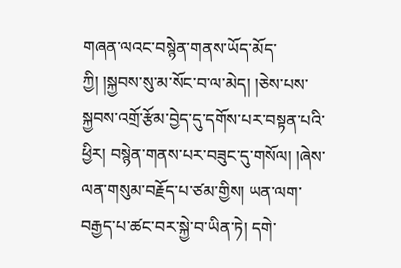གཞན་ལའང་བསྙེན་གནས་ཡོད་མོད་ཀྱི། །སྐྱབས་སུ་མ་སོང་བ་ལ་མེད། །ཅེས་པས་སྐྱབས་འགྲོ་རྩོམ་བྱེད་དུ་དགོས་པར་བསྟན་པའི་ཕྱིར། བསྙེན་གནས་པར་བཟུང་དུ་གསོལ། །ཞེས་ལན་གསུམ་བརྗོད་པ་ཙམ་གྱིས། ཡན་ལག་བརྒྱད་པ་ཚང་བར་སྐྱེ་བ་ཡིན་ཏེ། དགེ་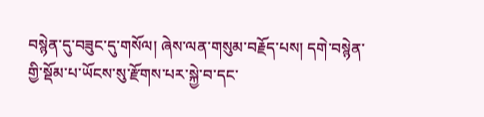བསྙེན་དུ་བཟུང་དུ་གསོལ། ཞེས་ལན་གསུམ་བརྗོད་པས། དགེ་བསྙེན་གྱི་སྡོམ་པ་ཡོངས་སུ་རྫོགས་པར་སྐྱེ་བ་དང་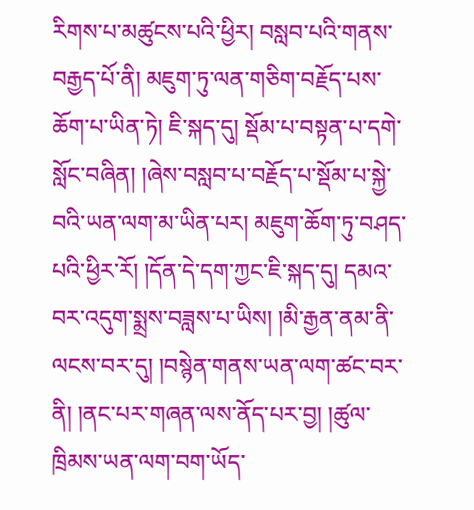རིགས་པ་མཚུངས་པའི་ཕྱིར། བསླབ་པའི་གནས་བརྒྱད་པོ་ནི། མཇུག་ཏུ་ལན་གཅིག་བརྗོད་པས་ཆོག་པ་ཡིན་ཏེ། ཇི་སྐད་དུ། སྡོམ་པ་བསྟན་པ་དགེ་སློང་བཞིན། །ཞེས་བསླབ་པ་བརྗོད་པ་སྡོམ་པ་སྐྱེ་བའི་ཡན་ལག་མ་ཡིན་པར། མཇུག་ཆོག་ཏུ་བཤད་པའི་ཕྱིར་རོ། །དོན་དེ་དག་ཀྱང་ཇི་སྐད་དུ། དམའ་བར་འདུག་སྨྲས་བཟླས་པ་ཡིས། །མི་རྒྱན་ནམ་ནི་ལངས་བར་དུ། །བསྙེན་གནས་ཡན་ལག་ཚང་བར་ནི། །ནང་པར་གཞན་ལས་ནོད་པར་བྱ། །ཚུལ་ཁྲིམས་ཡན་ལག་བག་ཡོད་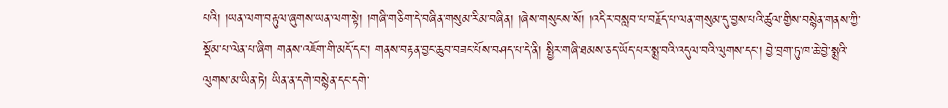པའི། །ཡན་ལག་བརྟུལ་ཞུགས་ཡན་ལག་སྟེ། །གཞི་གཅིག་དེ་བཞིན་གསུམ་རིམ་བཞིན། །ཞེས་གསུངས་སོ། །འདིར་བསླབ་པ་བརྗོད་པ་ལན་གསུམ་དུ་བྱས་པའི་ཚུལ་གྱིས་བསྙེན་གནས་ཀྱི་སྡོམ་པ་ལེན་པ་ཞིག གནས་འཇོག་གི་མདོ་དང་། གནས་བརྟན་བྱང་ཆུབ་བཟང་པོས་བཤད་པ་དེ་ནི། སྤྱིར་གཞི་ཐམས་ཅད་ཡོད་པར་སྨྲ་བའི་འདུལ་བའི་ལུགས་དང་། བྱེ་བྲག་ཏུ་ཁ་ཆེ་བྱེ་སྨྲའི་ལུགས་མ་ཡིན་ཏེ། ཡིན་ན་དགེ་བསྙེན་དང་དགེ་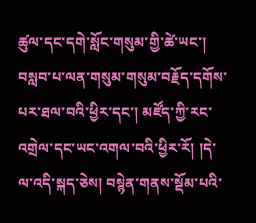ཚུལ་དང་དགེ་སློང་གསུམ་གྱི་ཚེ་ཡང་། བསླབ་པ་ལན་གསུམ་གསུམ་བརྗོད་དགོས་པར་ཐལ་བའི་ཕྱིར་དང་། མཛོད་ཀྱི་རང་འགྲེལ་དང་ཡང་འགལ་བའི་ཕྱིར་རོ། །དེ་ལ་འདི་སྐད་ཅེས། བསྙེན་གནས་སྡོམ་པའི་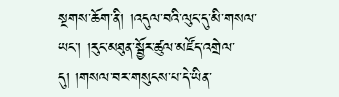སྔགས་ཆོག་ནི། །འདུལ་བའི་ལུང་དུ་མི་གསལ་ཡང་། །རུང་མཐུན་སྦྱོར་ཚུལ་མཛོད་འགྲེལ་དུ། །གསལ་བར་གསུངས་པ་དེ་ཡིན་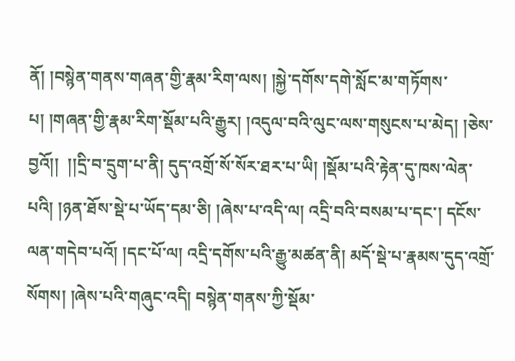ནོ། །བསྙེན་གནས་གཞན་གྱི་རྣམ་རིག་ལས། །སྐྱེ་དགོས་དགེ་སློང་མ་གཏོགས་པ། །གཞན་གྱི་རྣམ་རིག་སྡོམ་པའི་རྒྱུར། །འདུལ་བའི་ལུང་ལས་གསུངས་པ་མེད། །ཅེས་བྱའོ།།  །།དྲི་བ་དྲུག་པ་ནི། དུད་འགྲོ་སོ་སོར་ཐར་པ་ཡི། །སྡོམ་པའི་རྟེན་དུ་ཁས་ལེན་པའི། །ཉན་ཐོས་སྡེ་པ་ཡོད་དམ་ཅི། །ཞེས་པ་འདི་ལ། འདྲི་བའི་བསམ་པ་དང་། དངོས་ལན་གདེབ་པའོ། །དང་པོ་ལ། འདྲི་དགོས་པའི་རྒྱུ་མཚན་ནི། མདོ་སྡེ་པ་རྣམས་དུད་འགྲོ་སོགས། །ཞེས་པའི་གཞུང་འདི། བསྙེན་གནས་ཀྱི་སྡོམ་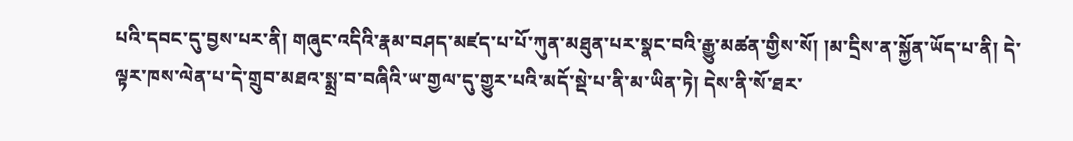པའི་དབང་དུ་བྱས་པར་ནི། གཞུང་འདིའི་རྣམ་བཤད་མཛད་པ་པོ་ཀུན་མཐུན་པར་སྣང་བའི་རྒྱུ་མཚན་གྱིས་སོ། །མ་དྲིས་ན་སྐྱོན་ཡོད་པ་ནི། དེ་ལྟར་ཁས་ལེན་པ་དེ་གྲུབ་མཐའ་སྨྲ་བ་བཞིའི་ཡ་གྱལ་དུ་གྱུར་པའི་མདོ་སྡེ་པ་ནི་མ་ཡིན་ཏེ། དེས་ནི་སོ་ཐར་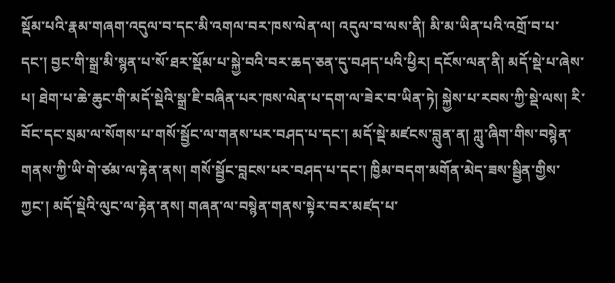སྡོམ་པའི་རྣམ་གཞག་འདུལ་བ་དང་མི་འགལ་བར་ཁས་ལེན་ལ། འདུལ་བ་ལས་ནི། མི་མ་ཡིན་པའི་འགྲོ་བ་པ་དང་། བྱང་གི་སྒྲ་མི་སྙན་པ་སོ་ཐར་སྡོམ་པ་སྐྱེ་བའི་བར་ཆད་ཅན་དུ་བཤད་པའི་ཕྱིར། དངོས་ལན་ནི། མདོ་སྡེ་པ་ཞེས་པ། ཐེག་པ་ཆེ་ཆུང་གི་མདོ་སྡེའི་སྒྲ་ཇི་བཞིན་པར་ཁས་ལེན་པ་དག་ལ་ཟེར་བ་ཡིན་ཏེ། སྐྱེས་པ་རབས་ཀྱི་སྡེ་ལས། རི་བོང་དང་སྲམ་ལ་སོགས་པ་གསོ་སྦྱོང་ལ་གནས་པར་བཤད་པ་དང་། མདོ་སྡེ་མཛངས་བླུན་ན། ཀླུ་ཞིག་གིས་བསྙེན་གནས་ཀྱི་ཡི་གེ་ཙམ་ལ་རྟེན་ནས། གསོ་སྦྱོང་བླངས་པར་བཤད་པ་དང་། ཁྱིམ་བདག་མགོན་མེད་ཟས་སྦྱིན་གྱིས་ཀྱང་། མདོ་སྡེའི་ལུང་ལ་རྟེན་ནས། གཞན་ལ་བསྙེན་གནས་སྟེར་བར་མཛད་པ་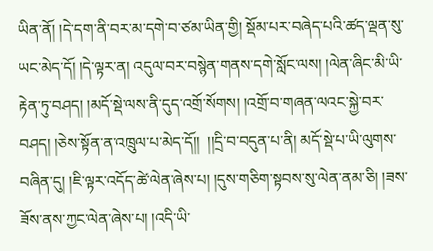ཡིན་ནོ། །དེ་དག་ནི་བར་མ་དགེ་བ་ཙམ་ཡིན་གྱི། སྡོམ་པར་བཞེད་པའི་ཚད་ལྡན་སུ་ཡང་མེད་དོ། །དེ་ལྟར་ན། འདུལ་བར་བསྙེན་གནས་དགེ་སློང་ལས། །ལེན་ཞིང་མི་ཡི་རྟེན་ཏུ་བཤད། །མདོ་སྡེ་ལས་ནི་དུད་འགྲོ་སོགས། །འགྲོ་བ་གཞན་ལའང་སྐྱེ་བར་བཤད། །ཅེས་སྟོན་ན་འཁྲུལ་པ་མེད་དོ།།  །།དྲི་བ་བདུན་པ་ནི། མདོ་སྡེ་པ་ཡི་ལུགས་བཞིན་དུ། །ཇི་ལྟར་འདོད་ཚེ་ལེན་ཞེས་པ། །དུས་གཅིག་སྟབས་སུ་ལེན་ནམ་ཅི། །ཟས་ཟོས་ནས་ཀྱང་ལེན་ཞེས་པ། །འདི་ཡི་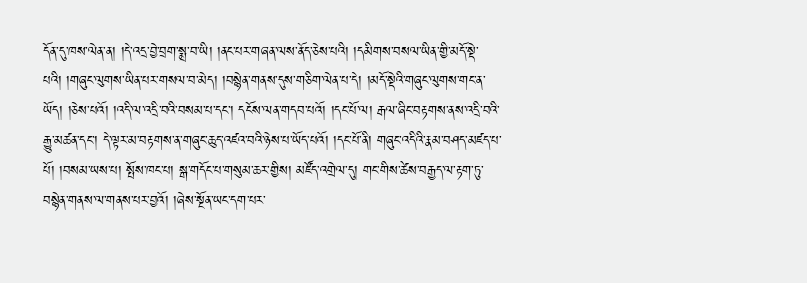དོན་དུ་ཁས་ལེན་ན། །དེ་འདྲ་བྱེ་བྲག་སྨྲ་བ་ཡི། །ནང་པར་གཞན་ལས་ནོད་ཅེས་པའི། །དམིགས་བསལ་ཡིན་གྱི་མདོ་སྡེ་པའི། །གཞུང་ལུགས་ཡིན་པར་གསལ་བ་མེད། །བསྙེན་གནས་དུས་གཅིག་ལེན་པ་དེ། །མདོ་སྡེའི་གཞུང་ལུགས་གང་ན་ཡོད། །ཅེས་པའོ། །འདི་ལ་འདྲི་བའི་བསམ་པ་དང་། དངོས་ལན་གདབ་པའོ། །དང་པོ་ལ། རྒལ་ཞིང་བརྟགས་ནས་འདྲི་བའི་རྒྱུ་མཚན་དང་། དེ་ལྟར་མ་བརྟགས་ན་གཞུང་ཆུད་འཛའ་བའི་ཉེས་པ་ཡོད་པའོ། །དང་པོ་ནི། གཞུང་འདིའི་རྣམ་བཤད་མཛད་པ་པོ། །བསམ་ཡས་པ། སྤོས་ཁང་པ། སྒ་གདོང་པ་གསུམ་ཆར་གྱིས། མཛོད་འགྲེལ་དུ། གང་གིས་ཚེས་བརྒྱད་ལ་རྟག་ཏུ་བསྙེན་གནས་ལ་གནས་པར་བྱའོ། །ཞེས་སྔོན་ཡང་དག་པར་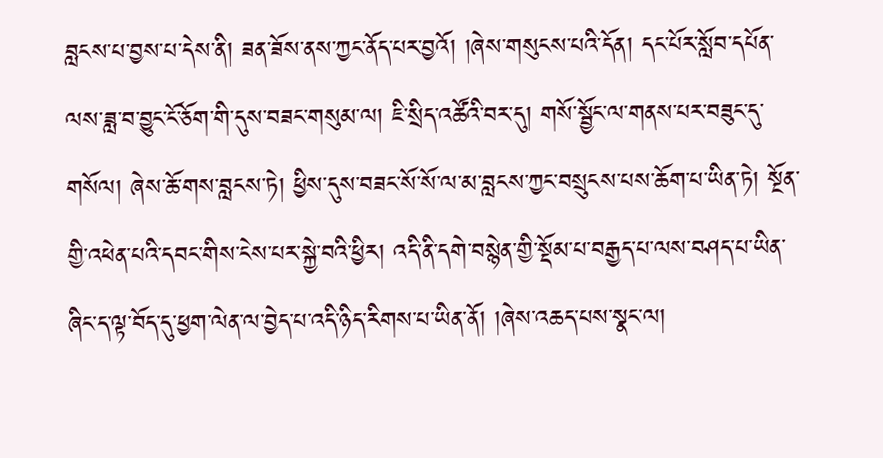བླངས་པ་བྱས་པ་དེས་ནི། ཟན་ཟོས་ནས་ཀྱང་ནོད་པར་བྱའོ། །ཞེས་གསུངས་པའི་དོན། དང་པོར་སློབ་དཔོན་ལས་ཟླ་བ་བྱུང་ངོ་ཅོག་གི་དུས་བཟང་གསུམ་ལ། ཇི་སྲིད་འཚོའི་བར་དུ། གསོ་སྦྱོང་ལ་གནས་པར་བཟུང་དུ་གསོལ། ཞེས་ཆོ་གས་བླངས་ཏེ། ཕྱིས་དུས་བཟང་སོ་སོ་ལ་མ་བླངས་ཀྱང་བསྲུངས་པས་ཆོག་པ་ཡིན་ཏེ། སྔོན་གྱི་འཕེན་པའི་དབང་གིས་ངེས་པར་སྐྱེ་བའི་ཕྱིར། འདི་ནི་དགེ་བསྙེན་གྱི་སྡོམ་པ་བརྒྱད་པ་ལས་བཤད་པ་ཡིན་ཞིང་ད་ལྟ་བོད་དུ་ཕྱག་ལེན་ལ་བྱེད་པ་འདི་ཉིད་རིགས་པ་ཡིན་ནོ། །ཞེས་འཆད་པས་སྣང་ལ།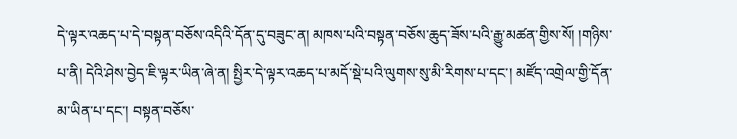དེ་ལྟར་འཆད་པ་དེ་བསྟན་བཅོས་འདིའི་དོན་དུ་བཟུང་ན། མཁས་པའི་བསྟན་བཅོས་ཆུད་ཟོས་པའི་རྒྱུ་མཚན་གྱིས་སོ། །གཉིས་པ་ནི། དེའི་ཤེས་བྱེད་ཇི་ལྟར་ཡིན་ཞེ་ན། སྤྱིར་དེ་ལྟར་འཆད་པ་མདོ་སྡེ་པའི་ལུགས་སུ་མི་རིགས་པ་དང་། མཛོད་འགྲེལ་གྱི་དོན་མ་ཡིན་པ་དང་། བསྟན་བཅོས་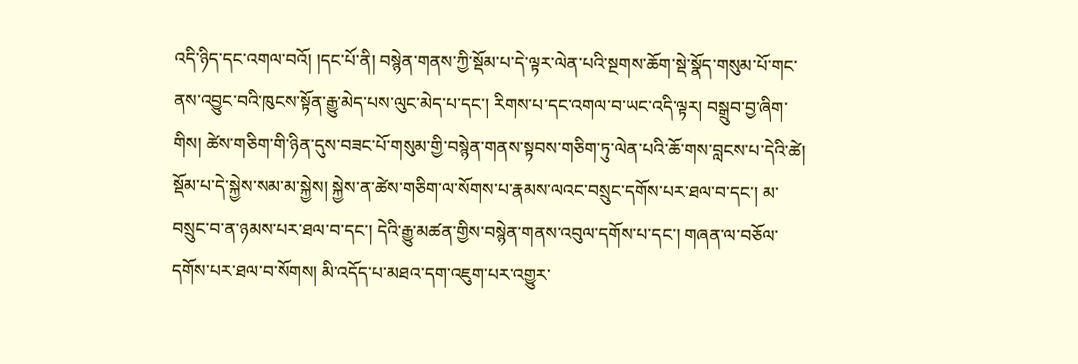འདི་ཉིད་དང་འགལ་བའོ། །དང་པོ་ནི། བསྙེན་གནས་ཀྱི་སྡོམ་པ་དེ་ལྟར་ལེན་པའི་སྔགས་ཆོག་སྡེ་སྣོད་གསུམ་པོ་གང་ནས་འབྱུང་བའི་ཁུངས་སྟོན་རྒྱུ་མེད་པས་ལུང་མེད་པ་དང་། རིགས་པ་དང་འགལ་བ་ཡང་འདི་ལྟར། བསྒྲུབ་བྱ་ཞིག་གིས། ཚེས་གཅིག་གི་ཉིན་དུས་བཟང་པོ་གསུམ་གྱི་བསྙེན་གནས་སྟབས་གཅིག་ཏུ་ལེན་པའི་ཆོ་གས་བླངས་པ་དེའི་ཚེ། སྡོམ་པ་དེ་སྐྱེས་སམ་མ་སྐྱེས། སྐྱེས་ན་ཚེས་གཅིག་ལ་སོགས་པ་རྣམས་ལའང་བསྲུང་དགོས་པར་ཐལ་བ་དང་། མ་བསྲུང་བ་ན་ཉམས་པར་ཐལ་བ་དང་། དེའི་རྒྱུ་མཚན་གྱིས་བསྙེན་གནས་འབུལ་དགོས་པ་དང་། གཞན་ལ་བཅོལ་དགོས་པར་ཐལ་བ་སོགས། མི་འདོད་པ་མཐའ་དག་འཇུག་པར་འགྱུར་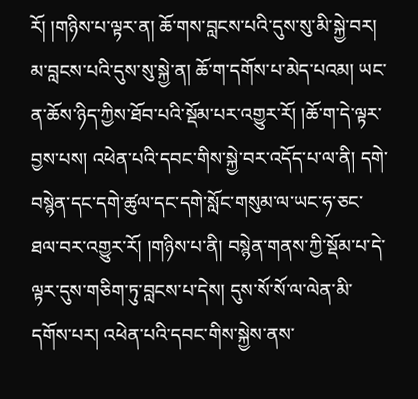རོ། །གཉིས་པ་ལྟར་ན། ཆོ་གས་བླངས་པའི་དུས་སུ་མི་སྐྱེ་བར། མ་བླངས་པའི་དུས་སུ་སྐྱེ་ན། ཆོ་ག་དགོས་པ་མེད་པའམ། ཡང་ན་ཆོས་ཉིད་ཀྱིས་ཐོབ་པའི་སྡོམ་པར་འགྱུར་རོ། །ཆོ་ག་དེ་ལྟར་བྱས་པས། འཕེན་པའི་དབང་གིས་སྐྱེ་བར་འདོད་པ་ལ་ནི། དགེ་བསྙེན་དང་དགེ་ཚུལ་དང་དགེ་སློང་གསུམ་ལ་ཡང་ཧ་ཅང་ཐལ་བར་འགྱུར་རོ། །གཉིས་པ་ནི། བསྙེན་གནས་ཀྱི་སྡོམ་པ་དེ་ལྟར་དུས་གཅིག་ཏུ་བླངས་པ་དེས། དུས་སོ་སོ་ལ་ལེན་མི་དགོས་པར། འཕེན་པའི་དབང་གིས་སྐྱེས་ནས་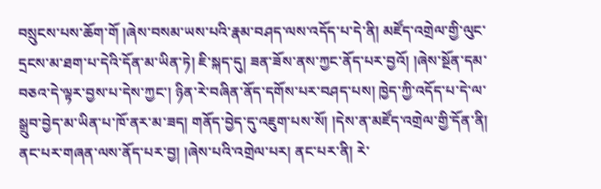བསྲུངས་པས་ཆོག་གོ །ཞེས་བསམ་ཡས་པའི་རྣམ་བཤད་ལས་འདོད་པ་དེ་ནི། མཛོད་འགྲེལ་གྱི་ལུང་དྲངས་མ་ཐག་པ་དེའི་དོན་མ་ཡིན་ཏེ། ཇི་སྐད་དུ། ཟན་ཟོས་ནས་ཀྱང་ནོད་པར་བྱའོ། །ཞེས་སྔོན་དམ་བཅའ་དེ་ལྟར་བྱས་པ་དེས་ཀྱང་། ཉིན་རེ་བཞིན་ནོད་དགོས་པར་བཤད་པས། ཁྱེད་ཀྱི་འདོད་པ་དེ་ལ་སྒྲུབ་བྱེད་མ་ཡིན་པ་ཁོ་ནར་མ་ཟད། གནོད་བྱེད་དུ་འཇུག་པས་སོ། །དེས་ན་མཛོད་འགྲེལ་གྱི་དོན་ནི། ནང་པར་གཞན་ལས་ནོད་པར་བྱ། །ཞེས་པའི་འགྲེལ་པར། ནང་པར་ནི། རེ་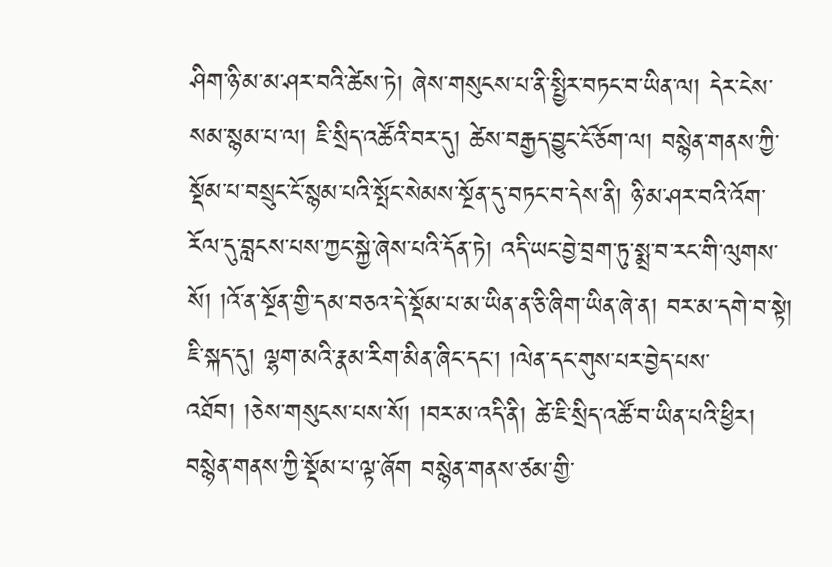ཤིག་ཉི་མ་མ་ཤར་བའི་ཚེས་ཏེ། ཞེས་གསུངས་པ་ནི་སྤྱིར་བཏང་བ་ཡིན་ལ། དེར་ངེས་སམ་སྙམ་པ་ལ། ཇི་སྲིད་འཚོའི་བར་དུ། ཚེས་བརྒྱད་བྱུང་ངོ་ཅོག་ལ། བསྙེན་གནས་ཀྱི་སྡོམ་པ་བསྲུང་ངོ་སྙམ་པའི་སྤོང་སེམས་སྔོན་དུ་བཏང་བ་དེས་ནི། ཉི་མ་ཤར་བའི་འོག་རོལ་དུ་བླངས་པས་ཀྱང་སྐྱེ་ཞེས་པའི་དོན་ཏེ། འདི་ཡང་བྱེ་བྲག་ཏུ་སྨྲ་བ་རང་གི་ལུགས་སོ། །འོ་ན་སྔོན་གྱི་དམ་བཅའ་དེ་སྡོམ་པ་མ་ཡིན་ན་ཅི་ཞིག་ཡིན་ཞེ་ན། བར་མ་དགེ་བ་སྟེ། ཇི་སྐད་དུ། ལྷག་མའི་རྣམ་རིག་མིན་ཞིང་དང་། །ལེན་དང་གུས་པར་བྱེད་པས་འཐོབ། །ཅེས་གསུངས་པས་སོ། །བར་མ་འདི་ནི། ཚེ་ཇི་སྲིད་འཚོ་བ་ཡིན་པའི་ཕྱིར། བསྙེན་གནས་ཀྱི་སྡོམ་པ་ལྟ་ཞོག བསྙེན་གནས་ཙམ་གྱི་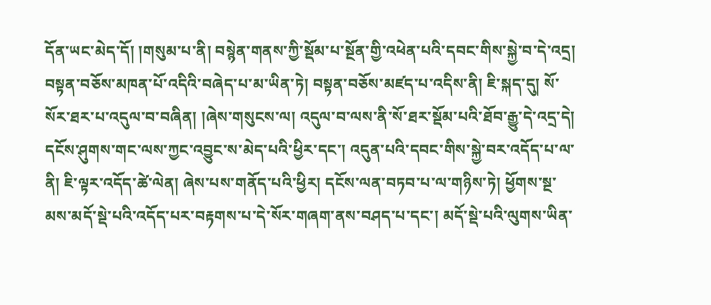དོན་ཡང་མེད་དོ། །གསུམ་པ་ནི། བསྙེན་གནས་ཀྱི་སྡོམ་པ་སྔོན་གྱི་འཕེན་པའི་དབང་གིས་སྐྱེ་བ་དེ་འདྲ། བསྟན་བཅོས་མཁན་པོ་འདིའི་བཞེད་པ་མ་ཡིན་ཏེ། བསྟན་བཅོས་མཛད་པ་འདིས་ནི། ཇི་སྐད་དུ། སོ་སོར་ཐར་པ་འདུལ་བ་བཞིན། །ཞེས་གསུངས་ལ། འདུལ་བ་ལས་ནི་སོ་ཐར་སྡོམ་པའི་ཐོབ་རྒྱུ་དེ་འདྲ་དེ། དངོས་ཤུགས་གང་ལས་ཀྱང་འབྱུང་ས་མེད་པའི་ཕྱིར་དང་། འདུན་པའི་དབང་གིས་སྐྱེ་བར་འདོད་པ་ལ་ནི། ཇི་ལྟར་འདོད་ཚེ་ལེན། ཞེས་པས་གནོད་པའི་ཕྱིར། དངོས་ལན་བཏབ་པ་ལ་གཉིས་ཏེ། ཕྱོགས་སྔ་མས་མདོ་སྡེ་པའི་འདོད་པར་བརྟགས་པ་དེ་སོར་གཞག་ནས་བཤད་པ་དང་། མདོ་སྡེ་པའི་ལུགས་ཡིན་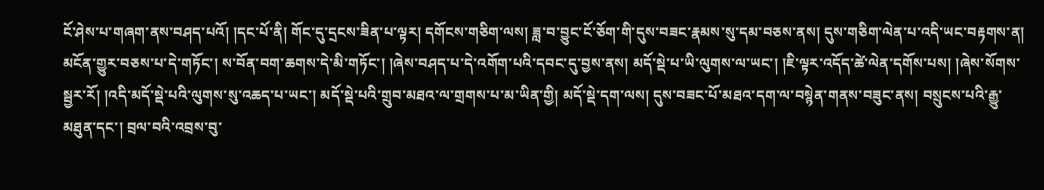ངོ་ཤེས་པ་གཞག་ནས་བཤད་པའོ། །དང་པོ་ནི། གོང་དུ་དྲངས་ཟིན་པ་ལྟར། དགོངས་གཅིག་ལས། ཟླ་བ་བྱུང་ངོ་ཅོག་གི་དུས་བཟང་རྣམས་སུ་དམ་བཅས་ནས། དུས་གཅིག་ལེན་པ་འདི་ཡང་བརྟགས་ན། མངོན་གྱུར་བཅས་པ་དེ་གཏོང་། ས་བོན་བག་ཆགས་དེ་མི་གཏོང་། །ཞེས་བཤད་པ་དེ་འགོག་པའི་དབང་དུ་བྱས་ནས། མདོ་སྡེ་པ་ཡི་ལུགས་ལ་ཡང་། །ཇི་ལྟར་འདོད་ཚེ་ལེན་དགོས་པས། །ཞེས་སོགས་སྦྱར་རོ། །འདི་མདོ་སྡེ་པའི་ལུགས་སུ་འཆད་པ་ཡང་། མདོ་སྡེ་པའི་གྲུབ་མཐའ་ལ་གྲགས་པ་མ་ཡིན་གྱི། མདོ་སྡེ་དག་ལས། དུས་བཟང་པོ་མཐའ་དག་ལ་བསྙེན་གནས་བཟུང་ནས། བསྲུངས་པའི་རྒྱུ་མཐུན་དང་། བྲལ་བའི་འབྲས་བུ་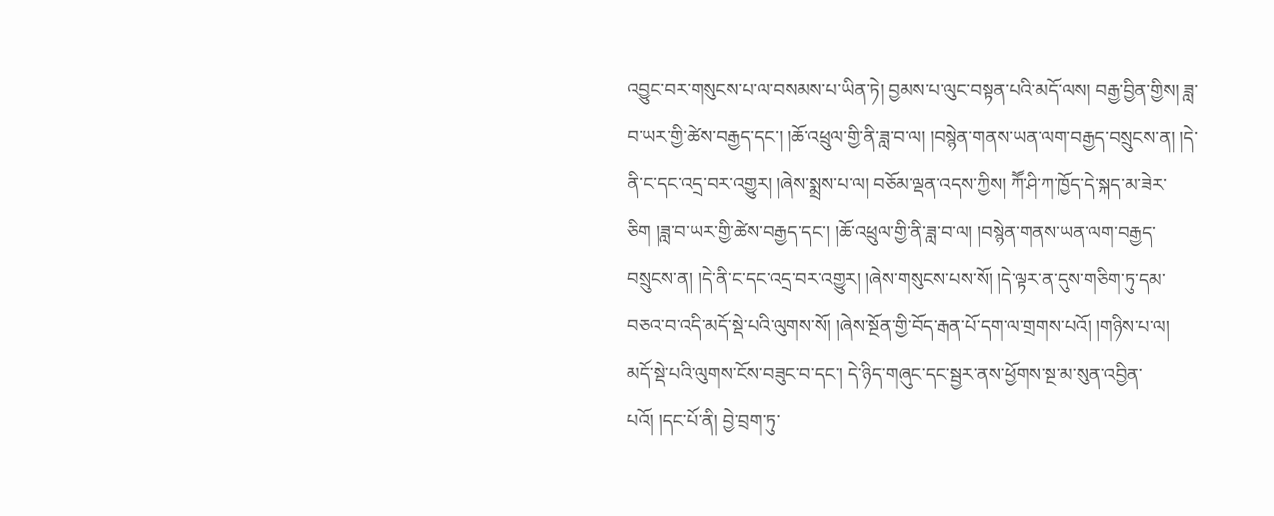འབྱུང་བར་གསུངས་པ་ལ་བསམས་པ་ཡིན་ཏེ། བྱམས་པ་ལུང་བསྟན་པའི་མདོ་ལས། བརྒྱ་བྱིན་གྱིས། ཟླ་བ་ཡར་གྱི་ཚེས་བརྒྱད་དང་། །ཆོ་འཕྲུལ་གྱི་ནི་ཟླ་བ་ལ། །བསྙེན་གནས་ཡན་ལག་བརྒྱད་བསྲུངས་ན། །དེ་ནི་ང་དང་འདྲ་བར་འགྱུར། །ཞེས་སྨྲས་པ་ལ། བཅོམ་ལྡན་འདས་ཀྱིས། ཀཽ་ཤི་ཀ་ཁྱོད་དེ་སྐད་མ་ཟེར་ཅིག །ཟླ་བ་ཡར་གྱི་ཚེས་བརྒྱད་དང་། །ཆོ་འཕྲུལ་གྱི་ནི་ཟླ་བ་ལ། །བསྙེན་གནས་ཡན་ལག་བརྒྱད་བསྲུངས་ན། །དེ་ནི་ང་དང་འདྲ་བར་འགྱུར། །ཞེས་གསུངས་པས་སོ། །དེ་ལྟར་ན་དུས་གཅིག་ཏུ་དམ་བཅའ་བ་འདི་མདོ་སྡེ་པའི་ལུགས་སོ། །ཞེས་སྔོན་གྱི་བོད་རྒན་པོ་དག་ལ་གྲགས་པའོ། །གཉིས་པ་ལ། མདོ་སྡེ་པའི་ལུགས་ངོས་བཟུང་བ་དང་། དེ་ཉིད་གཞུང་དང་སྦྱར་ནས་ཕྱོགས་སྔ་མ་སུན་འབྱིན་པའོ། །དང་པོ་ནི། བྱེ་བྲག་ཏུ་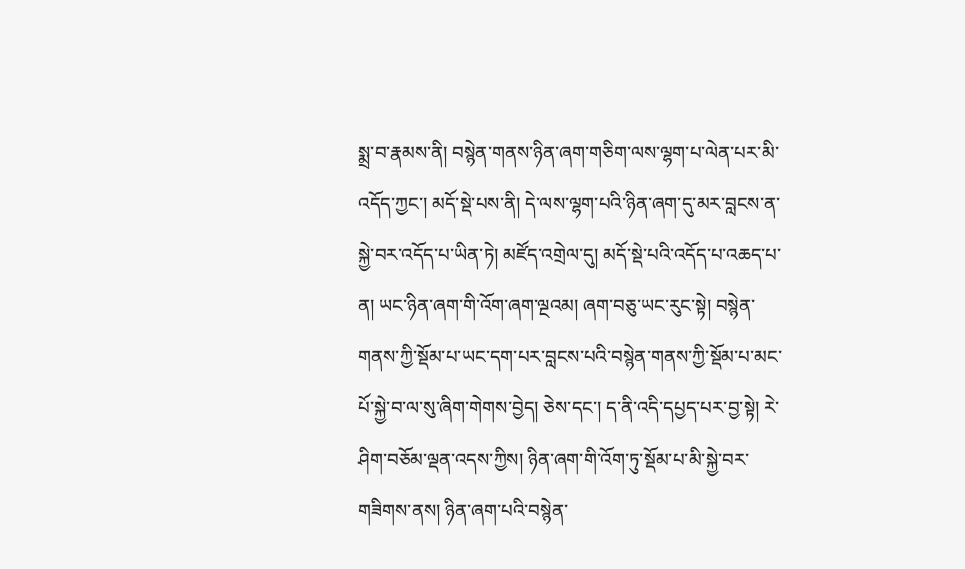སྨྲ་བ་རྣམས་ནི། བསྙེན་གནས་ཉིན་ཞག་གཅིག་ལས་ལྷག་པ་ལེན་པར་མི་འདོད་ཀྱང་། མདོ་སྡེ་པས་ནི། དེ་ལས་ལྷག་པའི་ཉིན་ཞག་དུ་མར་བླངས་ན་སྐྱེ་བར་འདོད་པ་ཡིན་ཏེ། མཛོད་འགྲེལ་དུ། མདོ་སྡེ་པའི་འདོད་པ་འཆད་པ་ན། ཡང་ཉིན་ཞག་གི་འོག་ཞག་ལྔའམ། ཞག་བཅུ་ཡང་རུང་སྟེ། བསྙེན་གནས་ཀྱི་སྡོམ་པ་ཡང་དག་པར་བླངས་པའི་བསྙེན་གནས་ཀྱི་སྡོམ་པ་མང་པོ་སྐྱེ་བ་ལ་སུ་ཞིག་གེགས་བྱེད། ཅེས་དང་། ད་ནི་འདི་དཔྱད་པར་བྱ་སྟེ། རེ་ཤིག་བཅོམ་ལྡན་འདས་ཀྱིས། ཉིན་ཞག་གི་འོག་ཏུ་སྡོམ་པ་མི་སྐྱེ་བར་གཟིགས་ནས། ཉིན་ཞག་པའི་བསྙེན་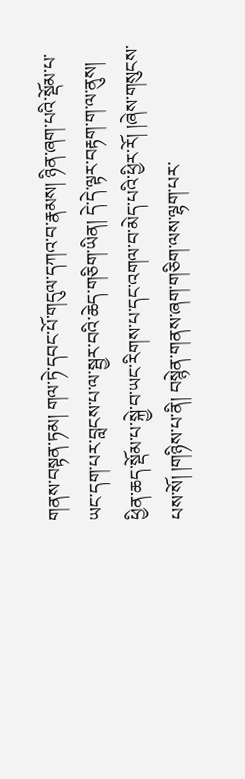གནས་བསྟན་ཏམ། གལ་ཏེ་དབང་པོ་གདུལ་དཀའ་བ་རྣམས། ཉིན་ཞག་པའི་སྡོམ་པ་ཡང་དག་པར་བླངས་པ་ལ་སྦྱར་བའི་ཆེད་གཅིག་ཡིན། དེ་དེ་ལྟར་བརྟག་ག་ལ་ནུས། ཕྱིན་ཆད་སྡོམ་པ་སྐྱེ་བ་ཡང་རིགས་པ་དང་འགལ་བ་མེད་པའི་ཕྱིར་རོ། །ཞེས་གསུངས་པས་སོ། །གཉིས་པ་ནི། བསྙེན་གནས་ཞག་གཅིག་ལས་ལྷག་པར་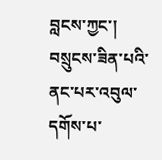བླངས་ཀྱང་། བསྲུངས་ཟིན་པའི་ནང་པར་འབུལ་དགོས་པ་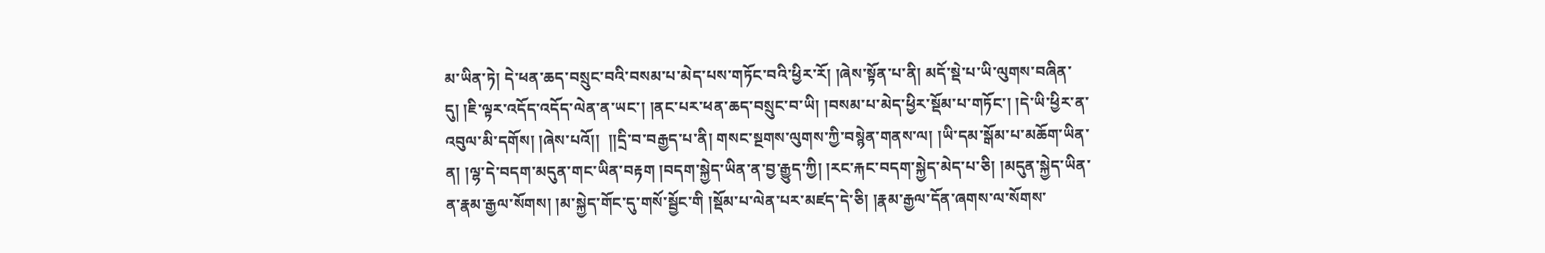མ་ཡིན་ཏེ། དེ་ཕན་ཆད་བསྲུང་བའི་བསམ་པ་མེད་པས་གཏོང་བའི་ཕྱིར་རོ། །ཞེས་སྟོན་པ་ནི། མདོ་སྡེ་པ་ཡི་ལུགས་བཞིན་དུ། །ཇི་ལྟར་འདོད་འདོད་ལེན་ན་ཡང་། །ནང་པར་ཕན་ཆད་བསྲུང་བ་ཡི། །བསམ་པ་མེད་ཕྱིར་སྡོམ་པ་གཏོང་། །དེ་ཡི་ཕྱིར་ན་འབུལ་མི་དགོས། །ཞེས་པའོ།།  །།དྲི་བ་བརྒྱད་པ་ནི། གསང་སྔགས་ལུགས་ཀྱི་བསྙེན་གནས་ལ། །ཡི་དམ་སྒོམ་པ་མཆོག་ཡིན་ན། །ལྷ་དེ་བདག་མདུན་གང་ཡིན་བརྟག །བདག་སྐྱེད་ཡིན་ན་བྱ་རྒྱུད་ཀྱི། །རང་རྐང་བདག་སྐྱེད་མེད་པ་ཅི། །མདུན་སྐྱེད་ཡིན་ན་རྣམ་རྒྱལ་སོགས། །མ་སྐྱེད་གོང་དུ་གསོ་སྦྱོང་གི །སྡོམ་པ་ལེན་པར་མཛད་དེ་ཅི། །རྣམ་རྒྱལ་དོན་ཞགས་ལ་སོགས་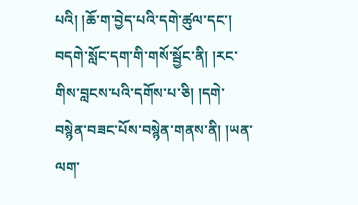པའི། །ཆོ་ག་བྱེད་པའི་དགེ་ཚུལ་དང་། བདགེ་སློང་དག་གི་གསོ་སྦྱོང་ནི། །རང་གིས་བླངས་པའི་དགོས་པ་ཅི། །དགེ་བསྙེན་བཟང་པོས་བསྙེན་གནས་ནི། །ཡན་ལག་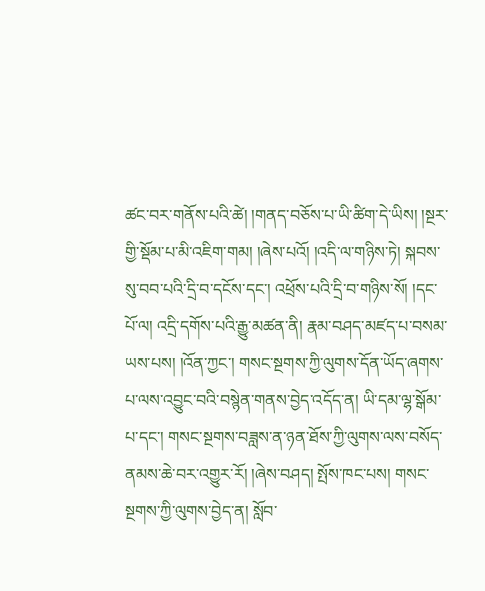ཚང་བར་གནོས་པའི་ཚེ། །གནད་བཅོས་པ་ཡི་ཚིག་དེ་ཡིས། །སྔར་གྱི་སྡོམ་པ་མི་འཇིག་གམ། །ཞེས་པའོ། །འདི་ལ་གཉིས་ཏེ། སྐབས་སུ་བབ་པའི་དྲི་བ་དངོས་དང་། འཕྲོས་པའི་དྲི་བ་གཉིས་སོ། །དང་པོ་ལ། འདྲི་དགོས་པའི་རྒྱུ་མཚན་ནི། རྣམ་བཤད་མཛད་པ་བསམ་ཡས་པས། །འོན་ཀྱང་། གསང་སྔགས་ཀྱི་ལུགས་དོན་ཡོད་ཞགས་པ་ལས་འབྱུང་བའི་བསྙེན་གནས་བྱེད་འདོད་ན། ཡི་དམ་ལྷ་སྒོམ་པ་དང་། གསང་སྔགས་བཟླས་ན་ཉན་ཐོས་ཀྱི་ལུགས་ལས་བསོད་ནམས་ཆེ་བར་འགྱུར་རོ། །ཞེས་བཤད། སྤོས་ཁང་པས། གསང་སྔགས་ཀྱི་ལུགས་བྱེད་ན། སློབ་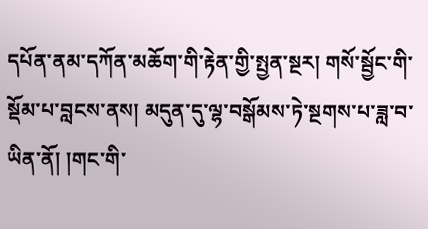དཔོན་ནམ་དཀོན་མཆོག་གི་རྟེན་གྱི་སྤྱན་སྔར། གསོ་སྦྱོང་གི་སྡོམ་པ་བླངས་ནས། མདུན་དུ་ལྷ་བསྒོམས་ཏེ་སྔགས་པ་ཟླ་བ་ཡིན་ནོ། །གང་གི་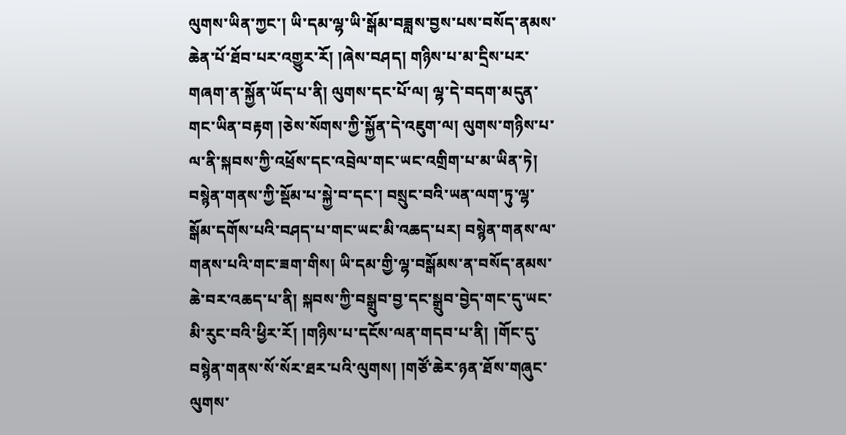ལུགས་ཡིན་ཀྱང་། ཡི་དམ་ལྷ་ཡི་སྒོམ་བཟླས་བྱས་པས་བསོད་ནམས་ཆེན་པོ་ཐོབ་པར་འགྱུར་རོ། །ཞེས་བཤད། གཉིས་པ་མ་དྲིས་པར་གཞག་ན་སྐྱོན་ཡོད་པ་ནི། ལུགས་དང་པོ་ལ། ལྷ་དེ་བདག་མདུན་གང་ཡིན་བརྟག །ཅེས་སོགས་ཀྱི་སྐྱོན་དེ་འཇུག་ལ། ལུགས་གཉིས་པ་ལ་ནི་སྐབས་ཀྱི་འཕྲོས་དང་འབྲེལ་གང་ཡང་འགྲིག་པ་མ་ཡིན་ཏེ། བསྙེན་གནས་ཀྱི་སྡོམ་པ་སྐྱེ་བ་དང་། བསྲུང་བའི་ཡན་ལག་ཏུ་ལྷ་སྒོམ་དགོས་པའི་བཤད་པ་གང་ཡང་མི་འཆད་པར། བསྙེན་གནས་ལ་གནས་པའི་གང་ཟག་གིས། ཡི་དམ་གྱི་ལྷ་བསྒོམས་ན་བསོད་ནམས་ཆེ་བར་འཆད་པ་ནི། སྐབས་ཀྱི་བསྒྲུབ་བྱ་དང་སྒྲུབ་བྱེད་གང་དུ་ཡང་མི་རུང་བའི་ཕྱིར་རོ། །གཉིས་པ་དངོས་ལན་གདབ་པ་ནི། །གོང་དུ་བསྙེན་གནས་སོ་སོར་ཐར་པའི་ལུགས། །གཙོ་ཆེར་ཉན་ཐོས་གཞུང་ལུགས་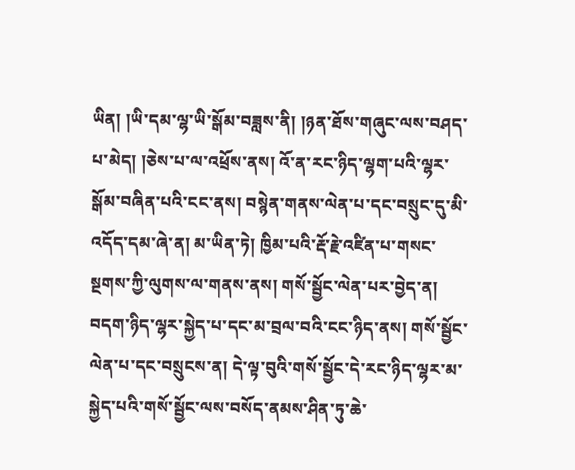ཡིན། །ཡི་དམ་ལྷ་ཡི་སྒོམ་བཟླས་ནི། །ཉན་ཐོས་གཞུང་ལས་བཤད་པ་མེད། །ཅེས་པ་ལ་འཕྲོས་ནས། འོ་ན་རང་ཉིད་ལྷག་པའི་ལྷར་སྒོམ་བཞིན་པའི་ངང་ནས། བསྙེན་གནས་ལེན་པ་དང་བསྲུང་དུ་མི་འདོད་དམ་ཞེ་ན། མ་ཡིན་ཏེ། ཁྱིམ་པའི་རྡོ་རྗེ་འཛིན་པ་གསང་སྔགས་ཀྱི་ལུགས་ལ་གནས་ནས། གསོ་སྦྱོང་ལེན་པར་བྱེད་ན། བདག་ཉིད་ལྷར་སྐྱེད་པ་དང་མ་བྲལ་བའི་ངང་ཉིད་ནས། གསོ་སྦྱོང་ལེན་པ་དང་བསྲུངས་ན། དེ་ལྟ་བུའི་གསོ་སྦྱོང་དེ་རང་ཉིད་ལྷར་མ་སྐྱེད་པའི་གསོ་སྦྱོང་ལས་བསོད་ནམས་ཤིན་ཏུ་ཆེ་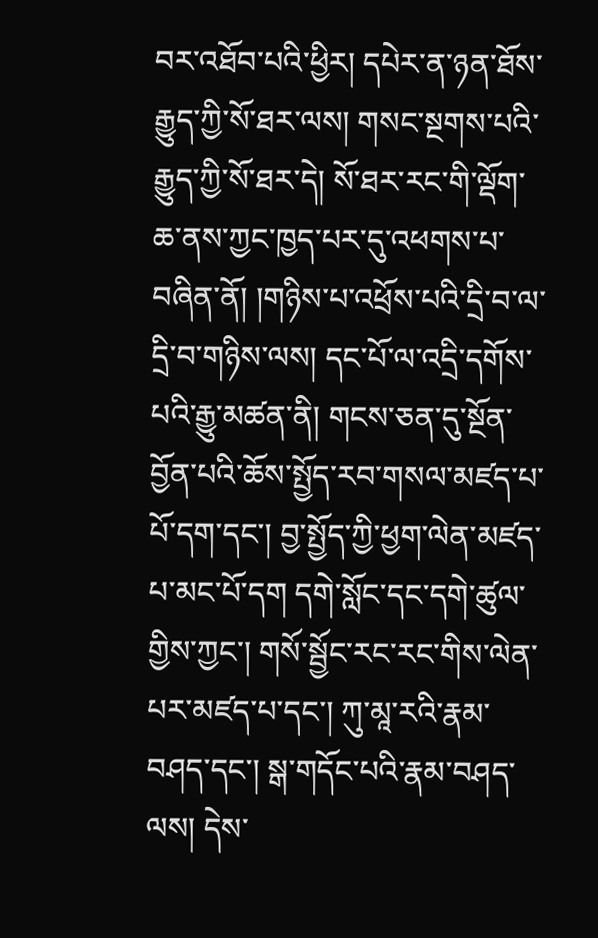བར་འཐོབ་པའི་ཕྱིར། དཔེར་ན་ཉན་ཐོས་རྒྱུད་ཀྱི་སོ་ཐར་ལས། གསང་སྔགས་པའི་རྒྱུད་ཀྱི་སོ་ཐར་དེ། སོ་ཐར་རང་གི་ལྡོག་ཆ་ནས་ཀྱང་ཁྱད་པར་དུ་འཕགས་པ་བཞིན་ནོ། །གཉིས་པ་འཕྲོས་པའི་དྲི་བ་ལ་དྲི་བ་གཉིས་ལས། དང་པོ་ལ་འདྲི་དགོས་པའི་རྒྱུ་མཚན་ནི། གངས་ཅན་དུ་སྔོན་བྱོན་པའི་ཆོས་སྤྱོད་རབ་གསལ་མཛད་པ་པོ་དག་དང་། བྱ་སྤྱོད་ཀྱི་ཕྱག་ལེན་མཛད་པ་མང་པོ་དག དགེ་སློང་དང་དགེ་ཚུལ་གྱིས་ཀྱང་། གསོ་སྦྱོང་རང་རང་གིས་ལེན་པར་མཛད་པ་དང་། ཀུ་མཱ་རའི་རྣམ་བཤད་དང་། སྒ་གདོང་པའི་རྣམ་བཤད་ལས། དེས་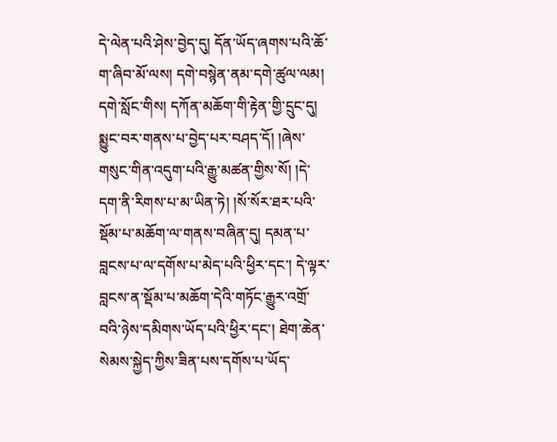དེ་ལེན་པའི་ཤེས་བྱེད་དུ། དོན་ཡོད་ཞགས་པའི་ཆོ་ག་ཞིབ་མོ་ལས། དགེ་བསྙེན་ནམ་དགེ་ཚུལ་ལམ། དགེ་སློང་གིས། དཀོན་མཆོག་གི་རྟེན་གྱི་དྲུང་དུ། སྨྱུང་བར་གནས་པ་བྱེད་པར་བཤད་དོ། །ཞེས་གསུང་གིན་འདུག་པའི་རྒྱུ་མཚན་གྱིས་སོ། །དེ་དག་ནི་རིགས་པ་མ་ཡིན་ཏེ། །སོ་སོར་ཐར་པའི་སྡོམ་པ་མཆོག་ལ་གནས་བཞིན་དུ། དམན་པ་བླངས་པ་ལ་དགོས་པ་མེད་པའི་ཕྱིར་དང་། དེ་ལྟར་བླངས་ན་སྡོམ་པ་མཆོག་དེའི་གཏོང་རྒྱུར་འགྲོ་བའི་ཉེས་དམིགས་ཡོད་པའི་ཕྱིར་དང་། ཐེག་ཆེན་སེམས་སྐྱེད་ཀྱིས་ཟིན་པས་དགོས་པ་ཡོད་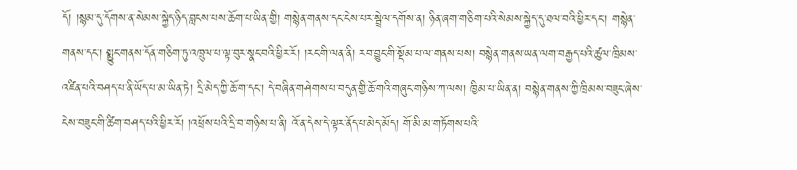དོ། །སྙམ་དུ་དོགས་ན་སེམས་སྐྱེད་ཉིད་བླངས་པས་ཆོག་པ་ཡིན་གྱི། གསྙེན་གནས་དང་ངེས་པར་སྦྲེལ་དགོས་ན། ཉིན་ཞག་གཅིག་པའི་སེམས་སྐྱེད་དུ་ཐལ་བའི་ཕྱིར་དང་། གསྙེན་གནས་དང་། སྨྱུང་གནས་དོན་གཅིག་ཏུ་འཁྲུལ་པ་ལྟ་བུར་སྣང་བའི་ཕྱིར་རོ། །རང་གི་ལན་ནི། རབ་བྱུང་གི་སྡོམ་པ་ལ་གནས་པས། བསྙེན་གནས་ཡན་ལག་བརྒྱད་པའི་ཚུལ་ཁྲིམས་འཛིན་པའི་བཤད་པ་ནི་ཡོད་པ་མ་ཡིན་ཏེ། དྲི་མེད་ཀྱི་ཆོ་ག་དང་། དེ་བཞིན་གཤེགས་པ་བདུན་གྱི་ཆོ་གའི་གཞུང་གཉིས་ཀ་ལས། ཁྱིམ་པ་ཡིན་ན། བསྙེན་གནས་ཀྱི་ཁྲིམས་བཟུང་ཞེས་ངེས་བཟུང་གི་ཚིག་བཤད་པའི་ཕྱིར་རོ། །འཕྲོས་པའི་དྲི་བ་གཉིས་པ་ནི། འོ་ན་དེས་དེ་ལྟར་ནོད་པ་མེད་མོད། གོ་མི་མ་གཏོགས་པའི་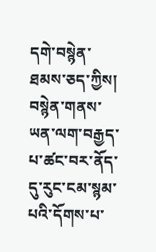དགེ་བསྙེན་ཐམས་ཅད་ཀྱིས། བསྙེན་གནས་ཡན་ལག་བརྒྱད་པ་ཚང་བར་ནོད་དུ་རུང་ངམ་སྙམ་པའི་དོགས་པ་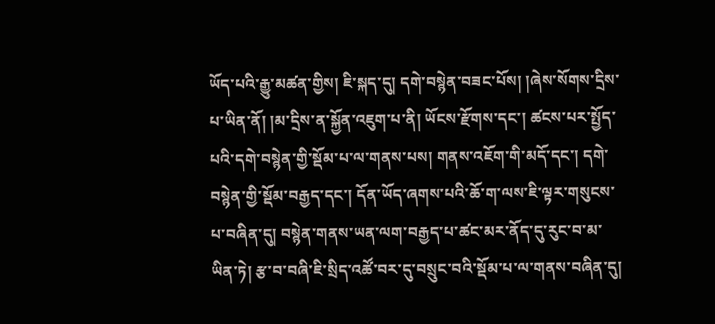ཡོད་པའི་རྒྱུ་མཚན་གྱིས། ཇི་སྐད་དུ། དགེ་བསྙེན་བཟང་པོས། །ཞེས་སོགས་དྲིས་པ་ཡིན་ནོ། །མ་དྲིས་ན་སྐྱོན་འཇུག་པ་ནི། ཡོངས་རྫོགས་དང་། ཚངས་པར་སྤྱོད་པའི་དགེ་བསྙེན་གྱི་སྡོམ་པ་ལ་གནས་པས། གནས་འཇོག་གི་མདོ་དང་། དགེ་བསྙེན་གྱི་སྡོམ་བརྒྱད་དང་། དོན་ཡོད་ཞགས་པའི་ཆོ་ག་ལས་ཇི་ལྟར་གསུངས་པ་བཞིན་དུ། བསྙེན་གནས་ཡན་ལག་བརྒྱད་པ་ཚང་མར་ནོད་དུ་རུང་བ་མ་ཡིན་ཏེ། རྩ་བ་བཞི་ཇི་སྲིད་འཚོ་བར་དུ་བསྲུང་བའི་སྡོམ་པ་ལ་གནས་བཞིན་དུ།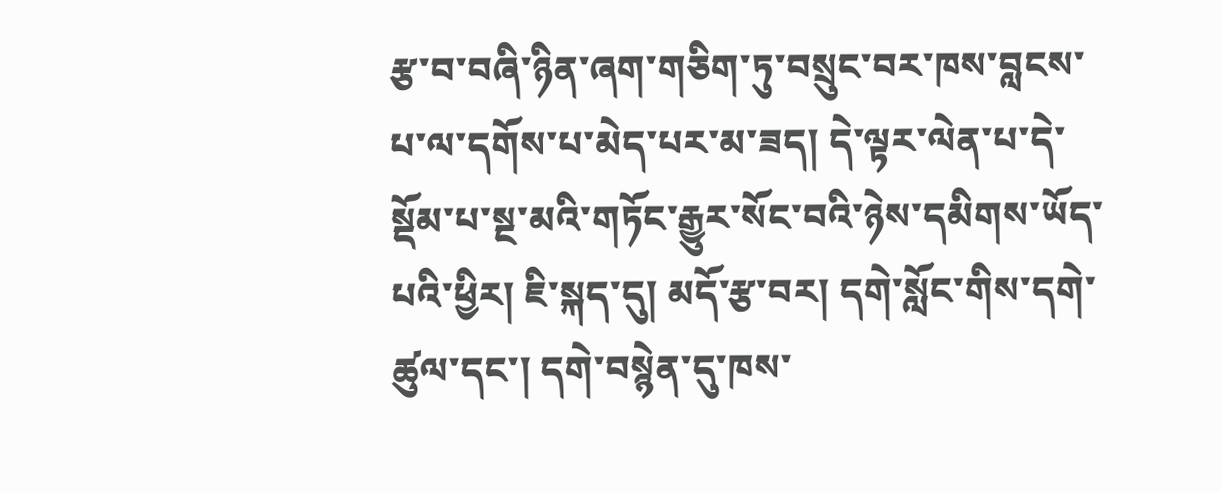རྩ་བ་བཞི་ཉིན་ཞག་གཅིག་ཏུ་བསྲུང་བར་ཁས་བླངས་པ་ལ་དགོས་པ་མེད་པར་མ་ཟད། དེ་ལྟར་ལེན་པ་དེ་སྡོམ་པ་སྔ་མའི་གཏོང་རྒྱུར་སོང་བའི་ཉེས་དམིགས་ཡོད་པའི་ཕྱིར། ཇི་སྐད་དུ། མདོ་རྩ་བར། དགེ་སློང་གིས་དགེ་ཚུལ་དང་། དགེ་བསྙེན་དུ་ཁས་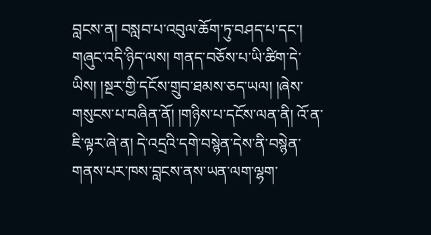བླངས་ན། བསླབ་པ་འབུལ་ཆོག་ཏུ་བཤད་པ་དང་། གཞུང་འདི་ཉིད་ལས། གནད་བཅོས་པ་ཡི་ཚིག་དེ་ཡིས། །སྔར་གྱི་དངོས་གྲུབ་ཐམས་ཅད་ཡལ། །ཞེས་གསུངས་པ་བཞིན་ནོ། །གཉིས་པ་དངོས་ལན་ནི། འོ་ན་ཇི་ལྟར་ཞེ་ན། དེ་འདྲའི་དགེ་བསྙེན་དེས་ནི་བསྙེན་གནས་པར་ཁས་བླངས་ནས་ཡན་ལག་ལྷག་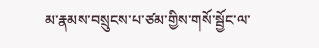མ་རྣམས་བསྲུངས་པ་ཙམ་གྱིས་གསོ་སྦྱོང་ལ་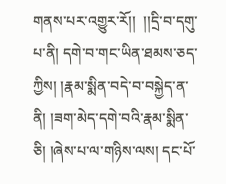གནས་པར་འགྱུར་རོ།།  །།དྲི་བ་དགུ་པ་ནི། དགེ་བ་གང་ཡིན་ཐམས་ཅད་ཀྱིས། །རྣམ་སྨིན་བདེ་བ་བསྐྱེད་ན་ནི། །ཟག་མེད་དགེ་བའི་རྣམ་སྨིན་ཅི། །ཞེས་པ་ལ་གཉིས་ལས། དང་པོ་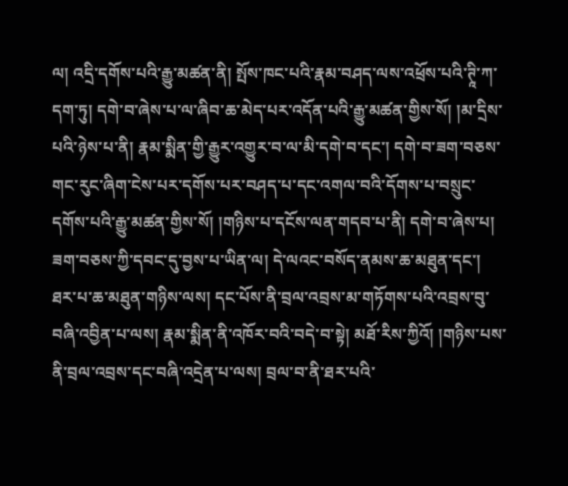ལ། འདྲི་དགོས་པའི་རྒྱུ་མཚན་ནི། སྤོས་ཁང་པའི་རྣམ་བཤད་ལས་འཕྲོས་པའི་ཊཱི་ཀ་དག་ཏུ། དགེ་བ་ཞེས་པ་ལ་ཞིབ་ཆ་མེད་པར་འདོན་པའི་རྒྱུ་མཚན་གྱིས་སོ། །མ་དྲིས་པའི་ཉེས་པ་ནི། རྣམ་སྨིན་གྱི་རྒྱུར་འགྱུར་བ་ལ་མི་དགེ་བ་དང་། དགེ་བ་ཟག་བཅས་གང་རུང་ཞིག་ངེས་པར་དགོས་པར་བཤད་པ་དང་འགལ་བའི་དོགས་པ་བསྲུང་དགོས་པའི་རྒྱུ་མཚན་གྱིས་སོ། །གཉིས་པ་དངོས་ལན་གདབ་པ་ནི། དགེ་བ་ཞེས་པ། ཟག་བཅས་ཀྱི་དབང་དུ་བྱས་པ་ཡིན་ལ། དེ་ལའང་བསོད་ནམས་ཆ་མཐུན་དང་། ཐར་པ་ཆ་མཐུན་གཉིས་ལས། དང་པོས་ནི་བྲལ་འབྲས་མ་གཏོགས་པའི་འབྲས་བུ་བཞི་འབྱིན་པ་ལས། རྣམ་སྨིན་ནི་འཁོར་བའི་བདེ་བ་སྟེ། མཐོ་རིས་ཀྱིའོ། །གཉིས་པས་ནི་བྲལ་འབྲས་དང་བཞི་འདྲེན་པ་ལས། བྲལ་བ་ནི་ཐར་པའི་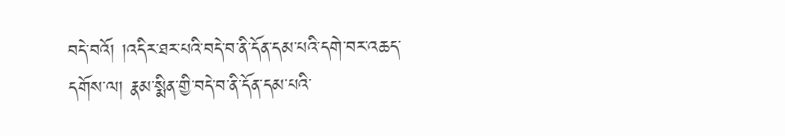བདེ་བའོ། །འདིར་ཐར་པའི་བདེ་བ་ནི་དོན་དམ་པའི་དགེ་བར་འཆད་དགོས་ལ། རྣམ་སྨིན་གྱི་བདེ་བ་ནི་དོན་དམ་པའི་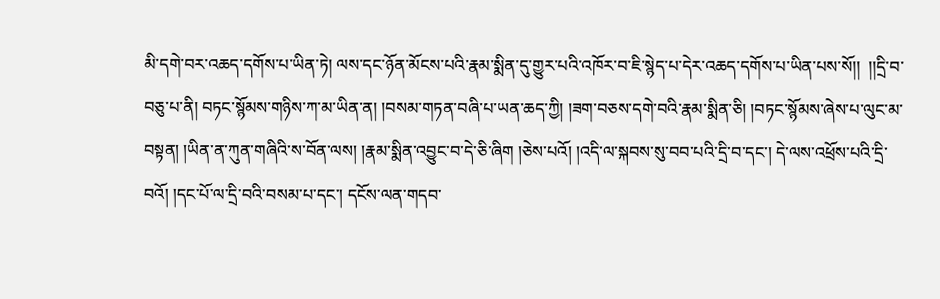མི་དགེ་བར་འཆད་དགོས་པ་ཡིན་ཏེ། ལས་དང་ཉོན་མོངས་པའི་རྣམ་སྨིན་དུ་གྱུར་པའི་འཁོར་བ་ཇི་སྙེད་པ་དེར་འཆད་དགོས་པ་ཡིན་པས་སོ།།  །།དྲི་བ་བཅུ་པ་ནི། བཏང་སྙོམས་གཉིས་ཀ་མ་ཡིན་ན། །བསམ་གཏན་བཞི་པ་ཡན་ཆད་ཀྱི། །ཟག་བཅས་དགེ་བའི་རྣམ་སྨིན་ཅི། །བཏང་སྙོམས་ཞེས་པ་ལུང་མ་བསྟན། །ཡིན་ན་ཀུན་གཞིའི་ས་བོན་ལས། །རྣམ་སྨིན་འབྱུང་བ་དེ་ཅི་ཞིག །ཅེས་པའོ། །འདི་ལ་སྐབས་སུ་བབ་པའི་དྲི་བ་དང་། དེ་ལས་འཕྲོས་པའི་དྲི་བའོ། །དང་པོ་ལ་དྲི་བའི་བསམ་པ་དང་། དངོས་ལན་གདབ་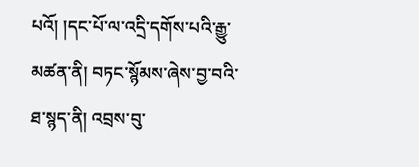པའོ། །དང་པོ་ལ་འདྲི་དགོས་པའི་རྒྱུ་མཚན་ནི། བཏང་སྙོམས་ཞེས་བྱ་བའི་ཐ་སྙད་ནི། འབྲས་བུ་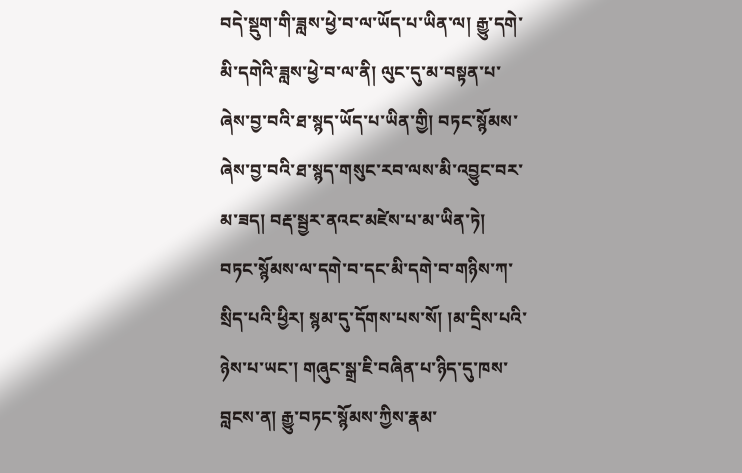བདེ་སྡུག་གི་ཟླས་ཕྱེ་བ་ལ་ཡོད་པ་ཡིན་ལ། རྒྱུ་དགེ་མི་དགེའི་ཟླས་ཕྱེ་བ་ལ་ནི། ལུང་དུ་མ་བསྟན་པ་ཞེས་བྱ་བའི་ཐ་སྙད་ཡོད་པ་ཡིན་གྱི། བཏང་སྙོམས་ཞེས་བྱ་བའི་ཐ་སྙད་གསུང་རབ་ལས་མི་འབྱུང་བར་མ་ཟད། བརྡ་སྦྱར་ནའང་མཛེས་པ་མ་ཡིན་ཏེ། བཏང་སྙོམས་ལ་དགེ་བ་དང་མི་དགེ་བ་གཉིས་ཀ་སྲིད་པའི་ཕྱིར། སྙམ་དུ་དོགས་པས་སོ། །མ་དྲིས་པའི་ཉེས་པ་ཡང་། གཞུང་སྒྲ་ཇི་བཞིན་པ་ཉིད་དུ་ཁས་བླངས་ན། རྒྱུ་བཏང་སྙོམས་ཀྱིས་རྣམ་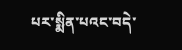པར་སྨིན་པའང་བདེ་